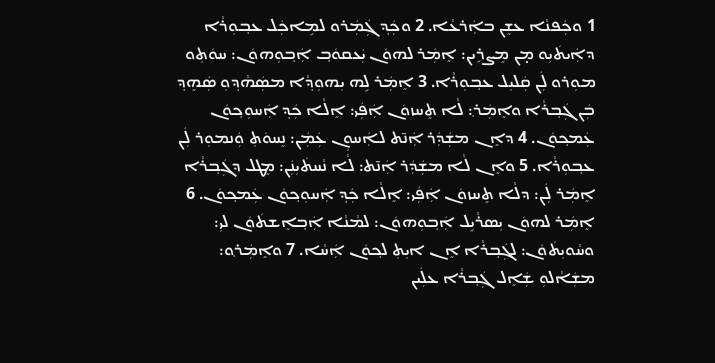1 ܘܟܲܦܢܵܐ ܥܫܸܢ ܒܐܲܪܥܵܐ. 2 ܘܟܲܕ݂ ܓܲܡܲܪܘ ܠܡܹܐܟܲܠ ܥܒ݂ܘܼܪܵܐ ܕܐܲܝܬܿܝܼܘ ܡ̣ܢ ܡܸܨܪܹܝܢ: ܐܸܡܲܪ ܠܗܘܿܢ ܝܲܥܩܘܿܒ݂ ܐܲܒ݂ܘܼܗܘܿܢ: ܚܘܿܬܼܘ ܡܘܼܪܘ ܠܲܢ ܩܲܠܝܼܠ ܥܒ݂ܘܼܪܵܐ. 3 ܐܸܡܲܪ ܠܹܗ ܝܼܗܘܼܕ݂ܵܐ ܡܣܲܗܵܕ݂ܘܼ ܣܲܗܸܕ݂ ܒܲܢ ܓܲܒ݂ܪܵܐ ܘܐܸܡܲܪ݂: ܠܵܐ ܬܸܚܙܘܿܢ ܐܲܦܲܝ: ܐܸܠܵܐ ܟܲܕ݂ ܐܲܚܘܼܟ݂ܘܿܢ ܥܲܡܟ݂ܘܿܢ. 4 ܕܐܸܢ ܡܫܲܕܲܪ ܐܲܢ̄ܬ ܠܐܲܚܘܼܢ ܥܲܡܲܢ: ܢܸܚܘܿܬܼ ܘܲܢܡܘܼܪ ܠܲܢ ܥܒ݂ܘܼܪܵܐ. 5 ܘܐܸܢ ܠܵܐ ܡܫܲܕܲܪ ܐܲܢ̄ܬ: ܠܵܐ ܢܵܚܬܿܝܼܢܲܢ: ܡܸܛܠ ܕܓܲܒ݂ܪܵܐ ܐܸܡܲܪ ܠܲܢ: ܕܠܵܐ ܬܸܚܙܘܿܢ ܐܲܦܲܝ: ܐܸܠܵܐ ܟܲܕ݂ ܐܲܚܘܼܟ݂ܘܿܢ ܥܲܡܟ݂ܘܿܢ. 6 ܐܸܡܲܪ ܠܗܘܿܢ ܝܼܣܪܵܝܹܠ ܐܲܒ݂ܘܼܗܘܿܢ: ܠܡܵܢܵܐ ܐܲܒ݂ܐܸܫܬܿܘܿܢ ܠܝܼ: ܘܚܵܘܝܼܬܿܘܿܢ: ܠܓܲܒ݂ܪܵܐ ܐܸܢ ܐܝܼܬܼ ܠܟ݂ܘܿܢ ܐܲܚܵܐ. 7 ܘܐܸܡܲܪ݂ܘ: ܡܫܲܐܵܠܘܼ ܫܲܐܸܠ ܓܲܒ݂ܪܵܐ ܥܠܲܝܢ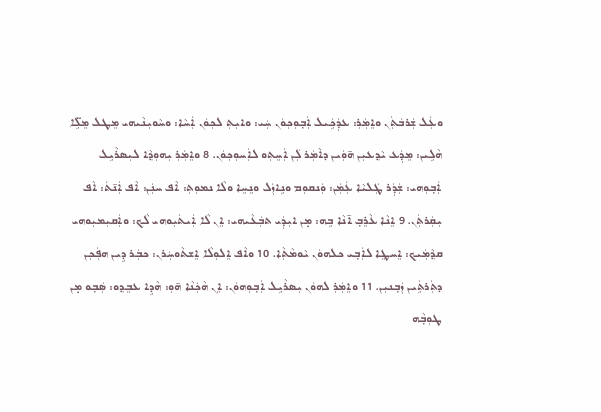ܘܥܲܠ ܫܲܪܒܿܬܲܢ ܘܐܸܡܲܪ݂: ܥܕܲܟܹܿܝܠ ܐܲܒ݂ܘܼܟ݂ܘܿܢ ܚܲܝ: ܘܐܝܼܬܼ ܠܟ݂ܘܿܢ ܐܲܚܵܐ: ܘܚܵܘܝܼܢܵܝܗܝ ܡܸܛܠ ܡܸܠܹ̈ܐ ܗܵܠܹܝܢ: ܡܸܕܲܥ ܝܵܕ݂ܥܝܼܢ ܗ̄ܘܲܝܢ ܕܐܵܡܲܪ ܠܲܢ ܐܲܚܸܬܼܘ ܠܐܲܚܘܼܟ݂ܘܿܢ. 8 ܘܐܸܡܲܪ݂ ܝܼܗܘܼܕ݂ܵܐ ܠܝܼܣܪܵܝܹܠ ܐܲܒ݂ܘܼܗܝ: ܫܲܕܲܪ ܛܲܠܝܵܐ ܥܲܡܲܢ: ܘܲܢܩܘܼܡ ܘܢܹܐܙܲܠ ܘܢܸܚܸܐ ܘܠܵܐ ܢܡܘܼܬܼ: ܐܵܦ ܚܢܲܢ: ܐܵܦ ܐܲܢ̄ܬܿ: ܐܵܦ ܝܼܩܲܪܬܲܢ. 9 ܐܸܢܵܐ ܥܵܪܸܒ݂ ܐ̄ܢܵܐ ܒܹܗ: ܡ̣ܢ ܐܝܼܕܲܝ ܬܒܲܥܵܝܗܝ: ܐܸܢ ܠܵܐ ܐܲܝܬܿܝܼܘܗܝ ܠܵܟ: ܘܐܲܩܝܼܡܝܼܘܗܝ ܩܕ݂ܵܡܲܝܟ: ܐܸܚܛܸܐ ܠܐܲܒ݂ܝ ܟܠܗܘܿܢ ܝܵܘܡܵܬܼܵܐ. 10 ܘܐܵܦ ܐܸܠܘܼܠܵܐ ܐܸܫܬܵܘܚܲܪܢ: ܟܒܲܪ ܕܹܝܢ ܗܦܲܟ݂ܢ ܕܬܲܪܬܹܿܝܢ ܙܲܒ݂ܢܝܼܢ. 11 ܘܐܸܡܲܪ݂ ܠܗܘܿܢ ܝܼܣܪܵܝܹܠ ܐܲܒ݂ܘܼܗܘܿܢ: ܐܸܢ ܗܵܟܲܢܵܐ ܗ̄ܘܼ: ܗܵܕܹܐ ܥܒܸܕ݂ܘ: ܣܲܒ݂ܘ ܡ̣ܢ ܛܘܼܒ݂ܵܗ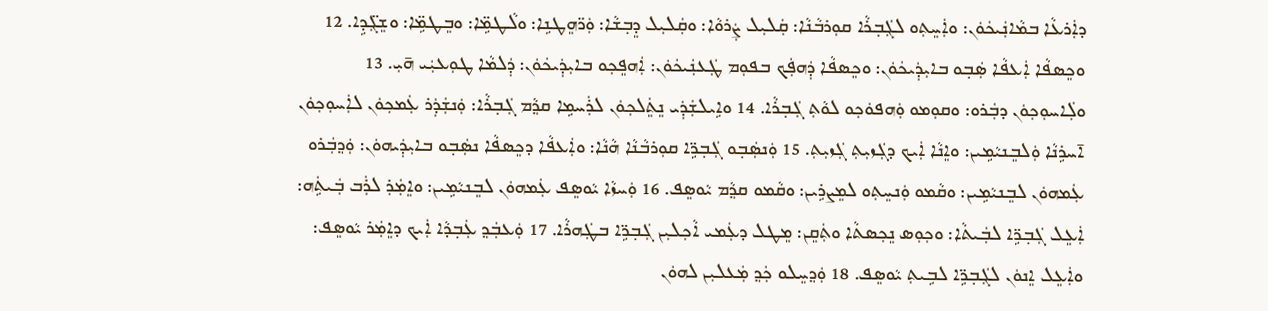ܕܐܲܪܥܵܐ ܒܡܵܐܢܲܝܟܿܘܿܢ: ܘܐܲܚܸܬܼܘ ܠܓܲܒ݂ܪܵܐ ܩܘܼܪܒܵܢܵܐ: ܩܲܠܝܼܠ ܨܲܪܘܵܐ: ܘܩܲܠܝܼܠ ܕܸܒ݂ܫܵܐ: ܘܲܪ̈ܗܸܛܢܹܐ: ܘܠܵܛܡܹ̈ܐ: ܘܒܸܛܡܹ̈ܐ: ܘܫܸܓܼ̈ܕܹܐ. 12 ܘܟܸܣܦܵܐ ܐܲܥܦܵܐ ܣܲܒ݂ܘ ܒܐܝܼܕܲܝܟܿܘܿܢ: ܘܟܸܣܦܵܐ ܕܲܗܦܲܟ ܒܦܘܼܡ ܛܲܥܢܲܝܟܿܘܿܢ: ܐܲܗܦܸܟ݂ܘ ܒܐܝܼܕܲܝܟܿܘܿܢ: ܕܲܠܡܵܐ ܛܘܼܥܝܲܝ ܗ̄ܝܼ. 13 ܘܠܲܐܚܘܼܟ݂ܘܿܢ ܕܒܲܪܘ: ܘܩܘܼܡܘ ܘܲܗܦܘܿܟ݂ܘ ܠܘܵܬܼ ܓܲܒ݂ܪܵܐ. 14 ܘܐܹܝܠܫܲܕܲܝ ܢܸܬܸܿܠܟ݂ܘܿܢ ܠܪܲܚܡܹܐ ܩܕ݂ܵܡ ܓܲܒ݂ܪܵܐ: ܘܲܢܫܲܕܲܪ ܥܲܡܟ݂ܘܿܢ ܠܐܲܚܘܼܟ݂ܘܿܢ ܐ̄ܚܪܹܢܵܐ ܘܲܠܒܸܢܝܵܡܹܝܢ: ܘܐܸܢܵܐ ܐܲܝܟ ܕܓܲܙܝܼܬܼ ܓܲܙܝܼܬܼ. 15 ܘܲܢܣܲܒ݂ܘ ܓܲܒ݂ܪܹ̈ܐ ܩܘܼܪܒܵܢܵܐ ܗܵܢܵܐ: ܘܐܲܥܦܵܐ ܕܟܸܣܦܵܐ ܢܣܲܒ݂ܘ ܒܐܝܼܕܲܝܗܘܿܢ: ܘܲܕ݂ܒܲܪܘ ܥܲܡܗܘܿܢ ܠܒܸܢܝܵܡܹܝܢ: ܘܩܵܡܘ ܘܲܢܚܸܬܼܘ ܠܡܸܨܪܹܝܢ: ܘܩܵܡܘ ܩܕ݂ܵܡ ܝܵܘܣܸܦ. 16 ܘܲܚܙܵܐ ܝܵܘܣܸܦ ܥܲܡܗܘܿܢ ܠܒܸܢܝܵܡܹܝܢ: ܘܐܸܡܲܪ݂ ܠܪܲܒ ܒܲܝܬܹܿܗ: ܐܲܥܸܠ ܓܲܒ݂ܪܹ̈ܐ ܠܒܲܝܬܵܐ: ܘܟ݂ܘܼܣ ܢܸܟ݂ܣܬܵܐ ܘܬܲܩܸܢ: ܡܸܛܠ ܕܥܲܡܝ ܐܵܟ݂ܠܝܼܢ ܓܲܒ݂ܪܹ̈ܐ ܒܛܲܗܪܵܐ. 17 ܘܲܥܒܲܕ݂ ܥܲܒ݂ܕܵܐ ܐܲܝܟ ܕܐܸܡܲܪ ܝܵܘܣܸܦ: ܘܐܲܥܸܠ ܐܸܢܘܿܢ ܠܓܲܒ݂ܪܹ̈ܐ ܠܒܹܝܬܼ ܝܵܘܣܸܦ. 18 ܘܲܕ݂ܚܸܠܘ ܟܲܕ݂ ܡܲܥܠܝܼܢ ܠܗܘܿܢ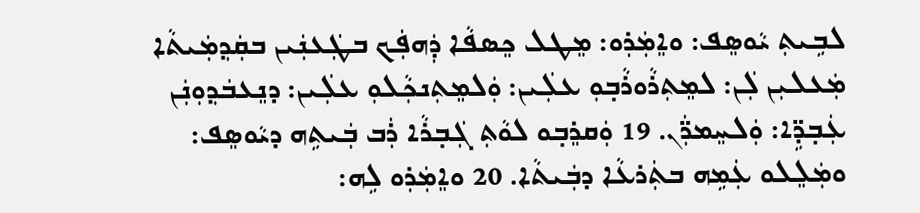ܠܒܹܝܬܼ ܝܵܘܣܸܦ: ܘܐܸܡܲܪ݂ܘ: ܡܸܛܠ ܟܸܣܦܵܐ ܕܲܗܦܲܟ ܒܛܲܥܢܲܝܢ ܒܩܲܕ݂ܡܲܝܬܵܐ ܡܲܥܠܝܼܢ ܠܲܢ: ܠܡܸܬܼܪܵܘܪܵܒ݂ܘܼ ܥܠܲܝܢ: ܘܲܠܡܸܬܼܢܟ݂ܵܠܘܼ ܥܠܲܝܢ: ܕܢܸܥܒܿܕ݂ܘܼܢܲܢ ܥܲܒ݂ܕܹ̈ܐ: ܘܲܠܚܸܡܪ̈ܲܢ. 19 ܘܲܩܪܸܒ݂ܘ ܠܘܵܬܼ ܓܲܒ݂ܪܵܐ ܪܲܒ ܒܲܝܬܹܗ ܕܝܵܘܣܸܦ: ܘܡܲܠܸܠܘ ܥܲܡܹܗ ܒܬܲܪܥܵܐ ܕܒܲܝܬܵܐ. 20 ܘܐܸܡܲܪ݂ܘ ܠܹܗ: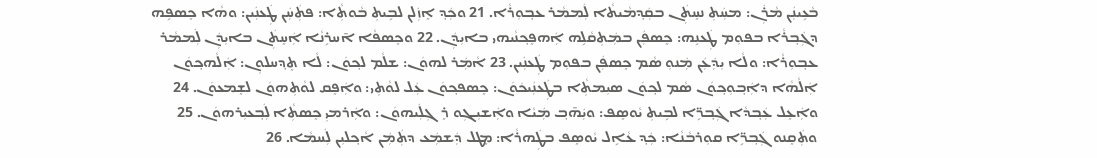ܒܵܥܹܝܢܲܢ ܡܵܪܲܢ: ܡܚܲܬܼ ܢܚܸܬܲܢ ܒܩܲܕ݂ܡܵܝܬܵܐ ܠܲܡܡܵܪ ܥܒ݂ܘܼܪܵܐ. 21 ܘܟܲܕ݂ ܐܸܙܲܠܢ ܠܒܹܝܬܼ ܒܵܘܬܼܵܐ: ܦܬܲܚܲܢ ܛܲܥܢܲܝܢ: ܘܗܵܐ ܟܸܣܦܹܗ ܕܓܲܒ݂ܪܵܐ ܒܦܘܼܡ ܛܲܥܢܹܗ: ܟܸܣܦܲܢ ܒܡܲܬܼܩܵܠܹܗ ܐܲܗܦܸܟ݂ܢܵܝܗܝ ܒܐܝܼܕܲܢ. 22 ܘܟܸܣܦܵܐ ܐ̄ܚܪܹܢܵܐ ܐܲܚܸܬܲܢ ܒܐܝܼܕܲܢ ܠܲܡܡܵܪ ܥܒ݂ܘܼܪܵܐ: ܘܠܵܐ ܝܼܕܲܥܲܢ ܡܲܢܘܼ ܣܵܡ ܟܸܣܦܲܢ ܒܦܘܼܡ ܛܲܥܢܲܝܢ. 23 ܐܵܡܲܪ ܠܗܘܿܢ: ܫܠܵܡ ܠܟ݂ܘܿܢ: ܠܵܐ ܬܸܕ݂ܚܠܘܼܢ: ܐܲܠܵܗܟ݂ܘܿܢ ܐܲܠܵܗܵܐ ܕܐܲܒ݂ܘܼܟ݂ܘܿܢ ܣܵܡ ܠܟ݂ܘܿܢ ܣܝܼܡܬܼܵܐ ܒܛܲܥܢܲܝܟܿܘܿܢ: ܟܸܣܦܟ݂ܘܿܢ ܥܲܠ ܠܘܵܬܼܝ: ܘܐܲܦܸܩ ܠܘܵܬܼܗܘܿܢ ܠܫܸܡܥܘܿܢ. 24 ܘܐܲܥܸܠ ܥܲܒ݂ܕܵܐ ܓܲܒ݂ܪܹ̈ܐ ܠܒܹܝܬܼ ܝܵܘܣܸܦ: ܘܝܲܗ̄ܒ݂ ܡܲܝܵܐ ܘܐܲܫܝܼܓܼܘ ܪܸܓܼܠܲܝܗܘܿܢ: ܘܐܲܪܡܝܼ ܟܸܣܬܼܵܐ ܠܲܒ݂ܥܝܼܪܗܘܿܢ. 25 ܘܬܲܩܸܢܘ ܓܲܒ݂ܪܹ̈ܐ ܩܘܼܪܒܵܢܵܐ: ܟܲܕ݂ ܥܵܐܹܠ ܝܵܘܣܸܦ ܒܛܲܗܪܵܐ: ܡܸܛܠ ܕܲܫܡܲܥ ܕܬܲܡܲܢ ܐܵܟ݂ܠܝܼܢ ܠܲܚܡܵܐ. 26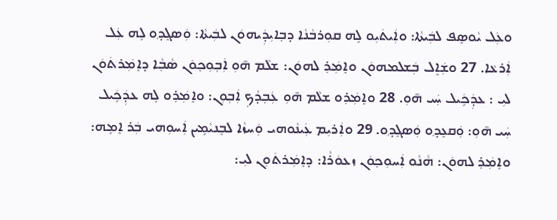ܘܥܲܠ ܝܵܘܣܸܦ ܠܒܲܝܬܵܐ: ܘܐܲܝܬܿܝܼܘ ܠܹܗ ܩܘܼܪܒܵܢܵܐ ܕܒ݂ܐܝܼܕܲܝܗܘܿܢ ܠܒܲܝܬܵܐ: ܘܲܣܓܸܕ݂ܘ ܠܹܗ ܥܲܠ ܐܲܪܥܵܐ. 27 ܘܫܲܐܸܠ ܒܲܫܠܡܗܘܿܢ ܘܐܸܡܲܪ݂ ܠܗܘܿܢ: ܫܠܵܡ ܗ̄ܘܼ ܐܲܒ݂ܘܼܟ݂ܘܿܢ ܣܵܒ݂ܵܐ ܕܐܸܡܲܪܬܿܘܿܢ ܠܝܼ : ܥܕܲܟܹܿܝܠ ܚܲܝ ܗ̄ܘܼ. 28 ܘܐܸܡܲܪ݂ܘ ܫܠܵܡ ܗ̄ܘܼ ܥܲܒ݂ܕܵܟ݂ ܐܲܒ݂ܘܼܢ: ܘܐܸܡܲܪ݂ܘ ܠܹܗ ܥܕܲܟܹܿܝܠ ܚܲܝ ܗ̄ܘܼ: ܘܲܩܥܸܕ݂ܘ ܘܲܣܓܸܕ݂ܘ. 29 ܘܐܲܪܝܼܡ ܥܲܝܢܵܘܗܝ ܘܲܚܙܵܐ ܠܒܸܢܝܵܡܹܝܢ ܐܲܚܘܼܗܝ ܒܲܪ ܐܸܡܹܗ: ܘܐܸܡܲܪ݂ ܠܗܘܿܢ: ܗܵܢܵܘ ܐܲܚܘܼܟ݂ܘܿܢ ܙܥܘܿܪܵܐ: ܕܐܸܡܲܪܬܿܘܼܢ ܠܝܼ: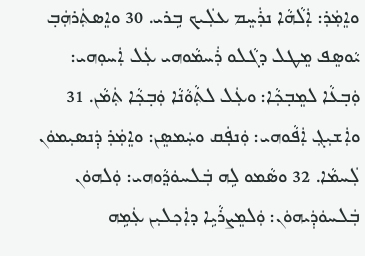ܘܐܸܡܲܪ݂: ܐܲܠܵܗܵܐ ܢܪܲܚܸܡ ܥܠܲܝܟ ܒܹܪܝ. 30 ܘܐܸܣܬܲܪܗܲܒ݂ ܝܵܘܣܸܦ ܡܸܛܠ ܕܓܵܠܘ ܪܲܚܡܵܘܗܝ ܥܲܠ ܐܲܚܘܼܗܝ: ܘܲܒ݂ܥܵܐ ܠܡܸܒ݂ܟ݂ܵܐ: ܘܥܲܠ ܠܬܼܵܘܵܢܵܐ ܘܲܒ݂ܟ݂ܵܐ ܬܲܡܵܢ. 31 ܘܐܲܫܝܼܓܼ ܐܲܦܵܘܗܝ: ܘܲܢܦܲܩ ܘܚܲܡܣܸܢ: ܘܐܸܡܲܪ݂ ܕܲܢܣܝܼܡܘܿܢ ܠܲܚܡܵܐ. 32 ܘܣܵܡܘ ܠܹܗ ܒܲܠܚܘܿܕ݂ܵܘܗܝ: ܘܲܠܗܘܿܢ ܒܲܠܚܘܿܕܲܝܗܘܿܢ: ܘܲܠܡܸܨܪܵܝܹܐ ܕܐܲܟ݂ܠܝܼܢ ܥܲܡܹܗ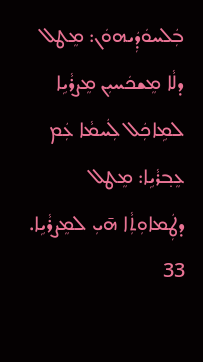ܒܲܠܚܘܿܕܲܝܗܘܿܢ: ܡܸܛܠ ܕܠܵܐ ܡܸܫܟܿܚܝܼܢ ܡܸܨܪܵܝܹܐ ܠܡܹܐܟܲܠ ܠܲܚܡܵܐ ܥܲܡ ܥܸܒ݂ܪܵܝܹܐ: ܡܸܛܠ ܕܛܲܡܐܘܼܬܼܵܐ ܗ̄ܝܼ ܠܡܸܨܪܵܝܹܐ. 33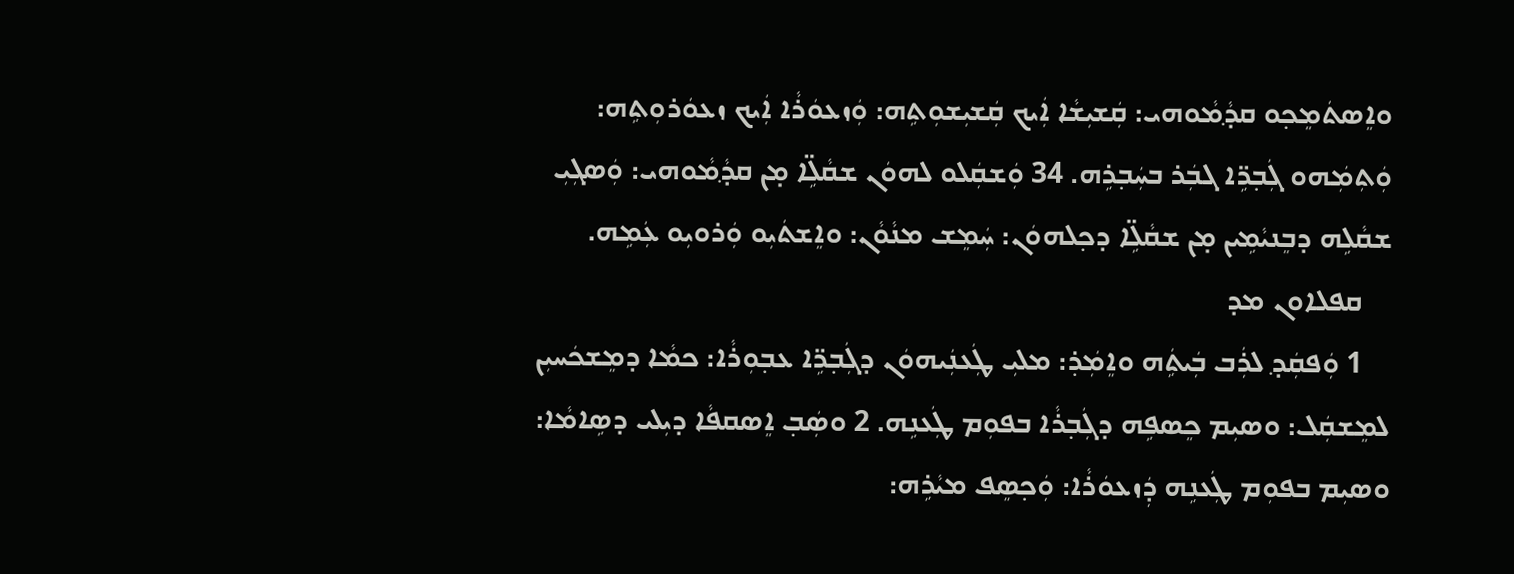ܘܐܸܣܬܿܡܸܟ݂ܘ ܩܕ݂ܵܡܵܘܗܝ: ܩܲܫܝܼܫܵܐ ܐܲܝܟ ܩܲܫܝܼܫܘܼܬܹܗ: ܘܲܙܥܘܿܪܵܐ ܐܲܝܟ ܙܥܘܿܪܘܼܬܹܗ: ܘܲܬܼܡܲܗܘ ܓܲܒ݂ܪܹ̈ܐ ܓܒܲܪ ܒܚܲܒ݂ܪܹܗ. 34 ܘܲܫܩܲܠܘ ܠܗܘܿܢ ܫܩܵܠܹ̈ܐ ܡ̣ܢ ܩܕ݂ܵܡܵܘܗܝ: ܘܲܣܓܼܝܼ ܫܩܵܠܹܗ ܕܒܸܢܝܵܡܹܝܢ ܡ̣ܢ ܫܩܵܠܹ̈ܐ ܕܟ݂ܠܗܘܿܢ: ܚܲܡܸܫ ܡܢܵܘܵܢ: ܘܐܸܫܬܿܝܼܘ ܘܲܪܘܝܼܘ ܥܲܡܹܗ.
    ܩܦܠܐܘܢ ܡܕ
    1 ܘܲܦܩܲܕ݂ ܠܪܲܒ ܒܲܝܬܹܿܗ ܘܐܸܡܲܪ݂: ܡܠܝܼ ܛܲܥܢܲܝܗܘܿܢ ܕܓܲܒ݂ܪܹ̈ܐ ܥܒ݂ܘܼܪܵܐ: ܟܡܵܐ ܕܡܸܫܟܿܚܝܼܢ ܠܡܸܫܩܲܠ: ܘܣܝܼܡ ܟܸܣܦܹܗ ܕܓܲܒ݂ܪܵܐ ܒܦܘܼܡ ܛܲܥܢܹܗ. 2 ܘܣܲܒ݂ ܐܸܣܩܦܵܐ ܕܝܼܠܝ ܕܣܹܐܡܵܐ: ܘܣܝܼܡ ܒܦܘܼܡ ܛܲܥܢܹܗ ܕܲܙܥܘܿܪܵܐ: ܘܲܟ݂ܣܸܦ ܡܝܵܪܹܗ: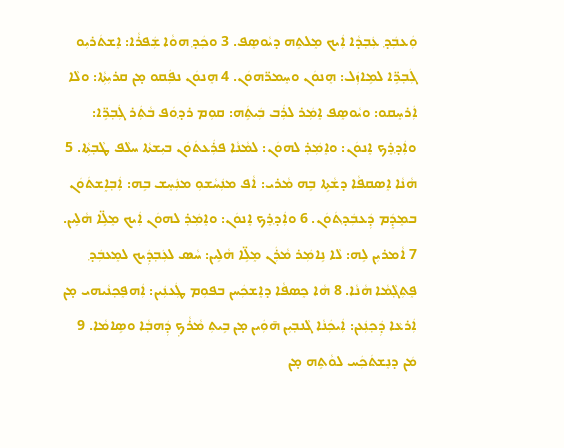ܘܲܥܒܲܕ݂ ܥܲܒ݂ܕܵܐ ܐܲܝܟ ܡܸܠܬܹܗ ܕܝܵܘܣܸܦ. 3 ܘܟܲܕ݂ ܗܘܵܐ ܫܲܦܪܵܐ: ܐܸܫܬܿܪܝܼܘ ܓܲܒ݂ܪܹ̈ܐ ܠܡܹܐܙܲܠ: ܗܸܢܘܿܢ ܘܚܸܡܪ̈ܗܘܿܢ. 4 ܗܸܢܘܿܢ ܢܦܲܩܘ ܡ̣ܢ ܩܪܝܼܬܼܵܐ: ܘܠܵܐ ܐܲܪܚܸܩܘ: ܘܝܵܘܣܸܦ ܐܸܡܲܪ ܠܪܲܒ ܒܲܝܬܹܿܗ: ܩܘܼܡ ܪܕ݂ܘܿܦ ܒܵܬܲܪ ܓܲܒ݂ܪܹ̈ܐ: ܘܐܲܕ݂ܪܸܟ ܐܸܢܘܿܢ: ܘܐܸܡܲܪ݂ ܠܗܘܿܢ: ܠܡܵܢܵܐ ܦܪܲܥܬܿܘܿܢ ܒܝܼܫܬܵܐ ܚܠܵܦ ܛܵܒ݂ܬܼܵܐ. 5 ܗܵܢܵܐ ܐܸܣܩܦܵܐ ܕܫܵܬܹܐ ܒܹܗ ܡܵܪܝ: ܐܵܦ ܡܢܲܚܵܫܘܼ ܡܢܲܚܸܫ ܒܹܗ: ܐܲܒ݂ܐܸܫܬܿܘܿܢ ܒܡܸܕܸܿܡ ܕܲܥܒܲܕ݂ܬܿܘܿܢ. 6 ܘܐܲܕ݂ܪܸܟ ܐܸܢܘܿܢ: ܘܐܸܡܲܪ݂ ܠܗܘܿܢ ܐܲܝܟ ܡܸܠܹ̈ܐ ܗܵܠܹܝܢ. 7 ܐܵܡܪܝܼܢ ܠܹܗ: ܠܵܐ ܢܹܐܡܲܪ ܡܵܪܲܢ ܡܸܠܹ̈ܐ ܗܵܠܹܝܢ: ܚܵܣ ܠܥܲܒ݂ܕܲܝܟ ܠܡܸܥܒܲܕ݂ ܦܸܬܼܓ݂ܵܡܵܐ ܗܵܢܵܐ. 8 ܗܵܐ ܟܸܣܦܵܐ ܕܐܸܫܟܲܚܢ ܒܦܘܼܡ ܛܲܥܢܲܝܢ: ܐܲܗܦܸܟ݂ܢܵܝܗܝ ܡ̣ܢ ܐܲܪܥܵܐ ܕܲܟ݂ܢܲܥܢ: ܐܲܝܟܲܢܵܐ ܓܵܢܒ݂ܝܼܢ ܗ̄ܘܲܝܢ ܡ̣ܢ ܒܹܝܬܼ ܡܵܪܵܟ݂ ܕܲܗܒ݂ܵܐ ܘܣܹܐܡܵܐ. 9 ܡܿܢ ܕܢܸܫܬܿܟܲܚ ܠܘܵܬܹܗ ܡ̣ܢ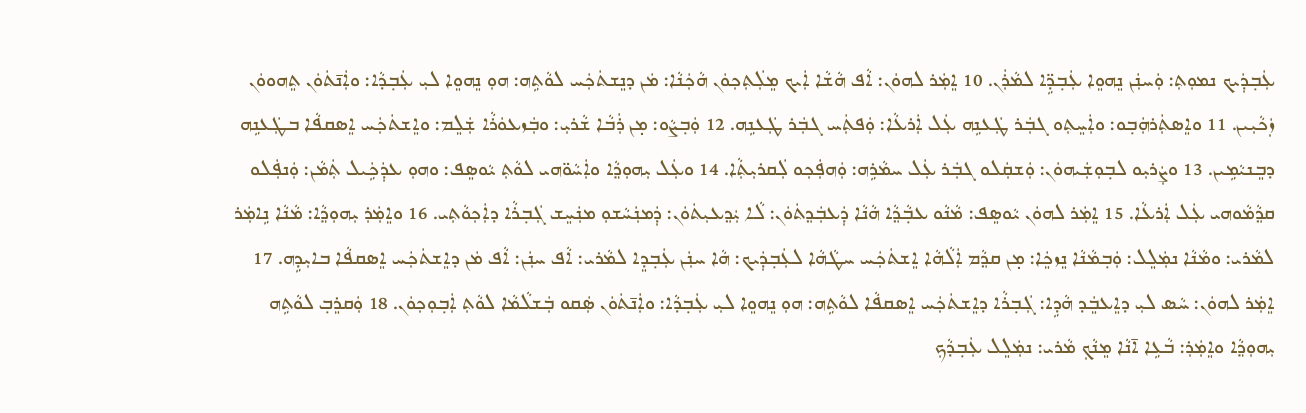ܥܲܒ݂ܕܲܝܟ ܢܡܘܼܬܼ: ܘܲܚܢܲܢ ܢܸܗܘܸܐ ܥܲܒ݂ܕܹ̈ܐ ܠܡܵܪܲܢ. 10 ܐܸܡܲܪ ܠܗܘܿܢ: ܐܵܦ ܗܵܫܵܐ ܐܲܝܟ ܡܸܠܲܬܼܟ݂ܘܿܢ ܗܵܟܲܢܵܐ: ܡܿܢ ܕܢܸܫܬܿܟܲܚ ܠܘܵܬܹܗ: ܗܘܼ ܢܸܗܘܸܐ ܠܝܼ ܥܲܒ݂ܕܵܐ: ܘܐܲܢ̄ܬܿܘܿܢ ܬܸܗܘܘܿܢ ܙܲܟܵܝܼܝܢ. 11 ܘܐܸܣܬܲܪܗܲܒ݂ܘ: ܘܐܲܚܸܬܼܘ ܓܒܲܪ ܛܲܥܢܹܗ ܥܲܠ ܐܲܪܥܵܐ: ܘܲܦܬܲܚ ܓܒܲܪ ܛܲܥܢܹܗ. 12 ܘܲܒ݂ܨܵܘ: ܡ̣ܢ ܪܲܒܵܐ ܫܵܪܝܼ: ܘܒܲܙܥܘܿܪܵܐ ܫܲܠܸܡ: ܘܐܸܫܬܿܟܲܚ ܐܸܣܩܦܵܐ ܒܛܲܥܢܹܗ ܕܒܸܢܝܵܡܹܝܢ. 13 ܘܨܲܪܝܼܘ ܠܒ݂ܘܼܫܲܝܗܘܿܢ: ܘܲܫܩܲܠܘ ܓܒܲܪ ܥܲܠ ܚܡܵܪܹܗ: ܘܲܗܦܲܟ݂ܘ ܠܲܩܪܝܼܬܼܵܐ. 14 ܘܥܲܠ ܝܼܗܘܼܕ݂ܵܐ ܘܐܲܚܵܘ̈ܗܝ ܠܘܵܬܼ ܝܵܘܣܸܦ: ܘܗܘܼ ܥܕܲܟܹܿܝܠ ܬܲܡܵܢ: ܘܲܢܦܲܠܘ ܩܕ݂ܵܡܵܘܗܝ ܥܲܠ ܐܲܪܥܵܐ. 15 ܐܸܡܲܪ ܠܗܘܿܢ ܝܵܘܣܸܦ: ܡܵܢܵܘ ܥܒ݂ܵܕ݂ܵܐ ܗܵܢܵܐ ܕܲܥܒܲܕ݂ܬܿܘܿܢ: ܠܵܐ ܝܲܕ݂ܥܝܼܬܿܘܿܢ: ܕܲܡܢܲܚܵܫܘܼ ܡܢܲܚܸܫ ܓܲܒ݂ܪܵܐ ܕܐܲܟ݂ܘܵܬܼܝ. 16 ܘܐܸܡܲܪ݂ ܝܼܗܘܼܕ݂ܵܐ: ܡܵܢܵܐ ܢܹܐܡܲܪ ܠܡܵܪܝ: ܘܡܵܢܵܐ ܢܡܲܠܸܠ: ܘܲܒ݂ܡܵܢܵܐ ܢܸܙܟܸܿܐ: ܡ̣ܢ ܩܕ݂ܵܡ ܐܲܠܵܗܵܐ ܐܸܫܬܿܟܲܚ ܚܛܵܗܵܐ ܠܥܲܒ݂ܕܲܝܟ: ܗܵܐ ܚܢܲܢ ܥܲܒ݂ܕܸܐ ܠܡܵܪܝ: ܐܵܦ ܚܢܲܢ: ܐܵܦ ܡܿܢ ܕܐܸܫܬܿܟܲܚ ܐܸܣܩܦܵܐ ܒܐܝܼܕܹܗ. 17 ܐܸܡܲܪ ܠܗܘܿܢ: ܚܵܣ ܠܝܼ ܕܐܸܥܒܸܿܕ ܗܵܕܹܐ: ܓܲܒ݂ܪܵܐ ܕܐܸܫܬܿܟܲܚ ܐܸܣܩܦܵܐ ܠܘܵܬܹܗ: ܗܘܼ ܢܸܗܘܸܐ ܠܝܼ ܥܲܒ݂ܕܵܐ: ܘܐܲܢ̄ܬܿܘܿܢ ܣܲܩܘ ܒܲܫܠܵܡܵܐ ܠܘܵܬܼ ܐܲܒ݂ܘܼܟ݂ܘܿܢ. 18 ܘܲܩܪܸܒ݂ ܠܘܵܬܹܗ ܝܼܗܘܼܕ݂ܵܐ ܘܐܸܡܲܪ݂: ܒܵܥܹܐ ܐ̄ܢܵܐ ܡܸܢܵܟ݂ ܡܵܪܝ: ܢܡܲܠܸܠ ܥܲܒ݂ܕܵܟ݂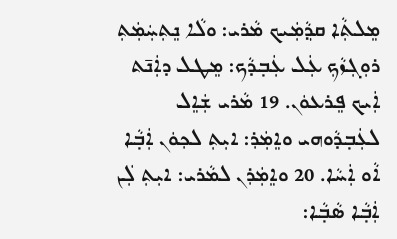ܡܸܠܬܼܵܐ ܩܕ݂ܵܡܲܝܟ ܡܵܪܝ: ܘܠܵܐ ܢܸܬܼܚܲܡܲܬܼ ܪܘܼܓܼܙܵܟ݂ ܥܲܠ ܥܲܒ݂ܕܵܟ: ܡܸܛܠ ܕܐܲܢ̄ܬ ܐܲܝܟ ܦܸܪܥܘܿܢ. 19 ܡܵܪܝ ܫܲܐܸܠ ܠܥܲܒ݂ܕܵܘܗܝ ܘܐܸܡܲܪ݂: ܐܝܼܬܼ ܠܟ݂ܘܿܢ ܐܲܒ݂ܵܐ ܐܵܘ ܐܲܚܵܐ. 20 ܘܐܸܡܲܪ݂ܢ ܠܡܵܪܝ: ܐܝܼܬܼ ܠܲܢ ܐܲܒ݂ܵܐ ܣܵܒ݂ܵܐ: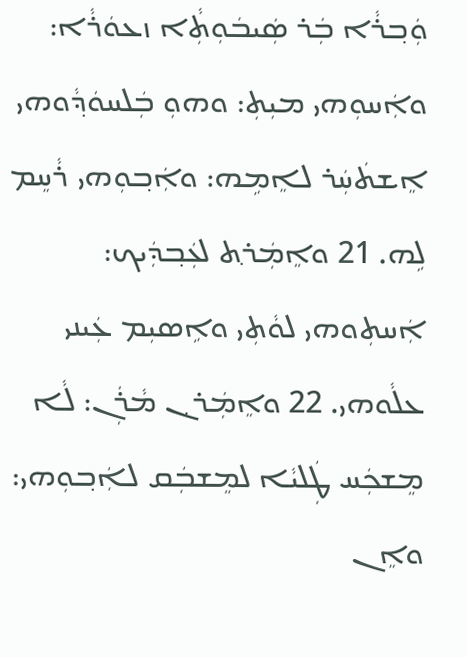ܘܲܒ݂ܪܵܐ ܒܲܪ ܣܲܝܒܿܘܼܬܼܵܐ ܙܥܘܿܪܵܐ: ܘܐܲܚܘܼܗܝ ܡܝܼܬܼ: ܘܗܘܼ ܒܲܠܚܘܿܕ݂ܵܘܗܝ ܐܸܫܬܿܚܲܪ ܠܐܸܡܹܗ: ܘܐܲܒ݂ܘܼܗܝ ܪܵܚܸܡ ܠܹܗ. 21 ܘܐܸܡܲܪ݂ܬ ܠܥܲܒ݂ܕܲܝܟ: ܐܲܚܬܼܘܗܝ ܠܘܵܬܼܝ ܘܐܹܣܝܼܡ ܥܲܝܢܝ ܥܠܵܘܗܝ. 22 ܘܐܸܡܲܪ݂ܢ ܡܵܪܲܢ: ܠܵܐ ܡܸܫܟܲܚ ܛܲܠܝܵܐ ܠܡܸܫܒܲܩ ܠܐܲܒ݂ܘܼܗܝ: ܘܐܸܢ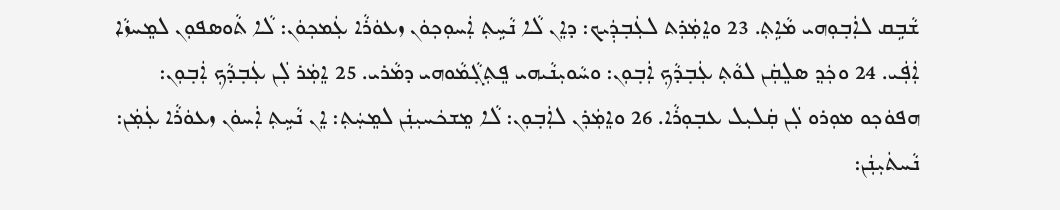ܫܵܒܹܩ ܠܐܲܒ݂ܘܼܗܝ ܡܵܐܹܬܼ. 23 ܘܐܸܡܲܪ݂ܬ ܠܥܲܒ݂ܕܲܝܟ: ܕܐܸܢ ܠܵܐ ܢܵܚܹܬܼ ܐܲܚܘܼܟ݂ܘܿܢ ܙܥܘܿܪܵܐ ܥܲܡܟ݂ܘܿܢ: ܠܵܐ ܬܵܘܣܦܘܼܢ ܠܡܸܚܙܵܐ ܐܲܦܲܝ. 24 ܘܟܲܕ݂ ܣܠܸܩܲܢ ܠܘܵܬܼ ܥܲܒ݂ܕܵܟ݂ ܐܲܒ݂ܘܼܢ: ܘܚܵܘܝܼܢܵܝܗܝ ܦܸܬܼܓ݂ܵܡܵܘܗܝ ܕܡܵܪܝ. 25 ܐܸܡܲܪ ܠܲܢ ܥܲܒ݂ܕܵܟ݂ ܐܲܒ݂ܘܼܢ: ܗܦܘܿܟ݂ܘ ܡܘܼܪܘ ܠܲܢ ܩܲܠܝܼܠ ܥܒ݂ܘܼܪܵܐ. 26 ܘܐܸܡܲܪ݂ܢ ܠܐܲܒ݂ܘܼܢ: ܠܵܐ ܡܸܫܟܿܚܝܼܢܲܢ ܠܡܸܚܲܬܼ: ܐܸܢ ܢܵܚܹܬܼ ܐܲܚܘܿܢ ܙܥܘܿܪܵܐ ܥܲܡܲܢ: ܢܵܚܬܿܝܼܢܲܢ: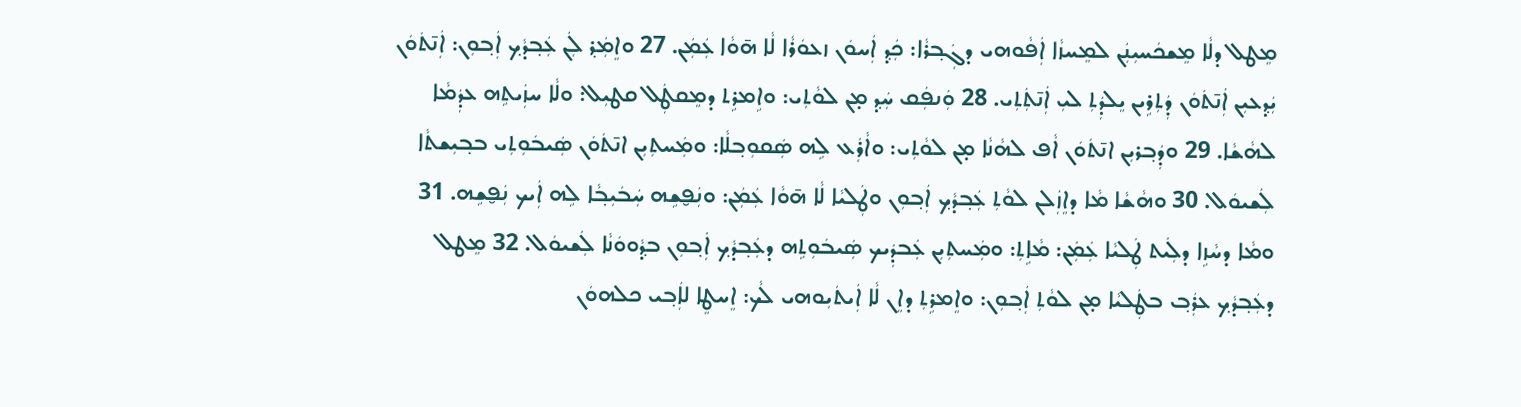ܡܸܛܠ ܕܠܵܐ ܡܸܫܟܿܚܝܼܢܲܢ ܠܡܸܚܙܵܐ ܐܲܦܵܘܗܝ ܕܓܲܒ݂ܪܵܐ: ܟܲܕ݂ ܐܲܚܘܿܢ ܙܥܘܿܪܵܐ ܠܵܐ ܗ̄ܘܵܐ ܥܲܡܲܢ. 27 ܘܐܸܡܲܪ݂ ܠܲܢ ܥܲܒ݂ܕܵܟ݂ ܐܲܒ݂ܘܼܢ: ܐܲܢ̄ܬܿܘܿܢ ܝܲܕ݂ܥܝܼܢ ܐܲܢ̄ܬܿܘܿܢ ܕܲܬܼܪܹܝܢ ܝܸܠܕܲܬܼ ܠܝܼ ܐܲܢ̄ܬܲܬܼܝ. 28 ܘܲܢܦܲܩ ܚܲܕ݂ ܡ̣ܢ ܠܘܵܬܼܝ: ܘܐܹܡܪܹܬ ܕܡܸܩܛܲܠ ܩܛܝܼܠ: ܘܠܵܐ ܚܙܲܝܬܹܗ ܥܕܲܡܵܐ ܠܗܵܫܵܐ. 29 ܘܕܲܒ݂ܪܝܼܢ ܐܢ̄ܬܿܘܿܢ ܐܵܦ ܠܗܵܢܵܐ ܡ̣ܢ ܠܘܵܬܼܝ: ܘܐܵܪܲܥ ܠܹܗ ܣܲܩܘܼܒ݂ܠܵܐ: ܘܡܲܚܬܼܝܼܢ ܐܢ̄ܬܿܘܿܢ ܣܲܝܒܿܘܼܬܼܝ ܒܒ݂ܝܼܫܬܵܐ ܠܲܫܝܘܿܠ. 30 ܘܗܵܫܵܐ ܡܵܐ ܕܐܸܙܲܠܢ ܠܘܵܬܼ ܥܲܒ݂ܕܵܟ݂ ܐܲܒ݂ܘܼܢ ܘܛܲܠܝܵܐ ܠܵܐ ܗ̄ܘܵܐ ܥܲܡܲܢ: ܘܢܲܦ̮ܫܹܗ ܚܲܒܿܝܼܒ݂ܵܐ ܠܹܗ ܐܲܝܟ ܢܲܦ̮ܫܹܗ. 31 ܘܡܵܐ ܕܚܵܙܹܐ ܕܠܲܝܬ ܛܲܠܝܵܐ ܥܲܡܲܢ: ܡܵܐܹܬܼ: ܘܡܲܚܬܼܝܼܢ ܥܲܒܕܲܝܟ ܣܲܝܒܿܘܼܬܹܗ ܕܥܲܒ݂ܕܵܟ݂ ܐܲܒ݂ܘܼܢ ܒܕ݂ܵܘܘܿܢܵܐ ܠܲܫܝܘܿܠ. 32 ܡܸܛܠ ܕܥܲܒ݂ܕܵܟ݂ ܥܪܲܒ݂ ܒܛܲܠܝܵܐ ܡ̣ܢ ܠܘܵܬܼ ܐܲܒ݂ܘܼܢ: ܘܐܸܡܪܹܬܼ ܕܐܸܢ ܠܵܐ ܐܲܝܬܿܝܼܘܗܝ ܠܵܟ: ܐܸܚܛܸܐ ܠܐܲܒ݂ܝ ܟܠܗܘܿܢ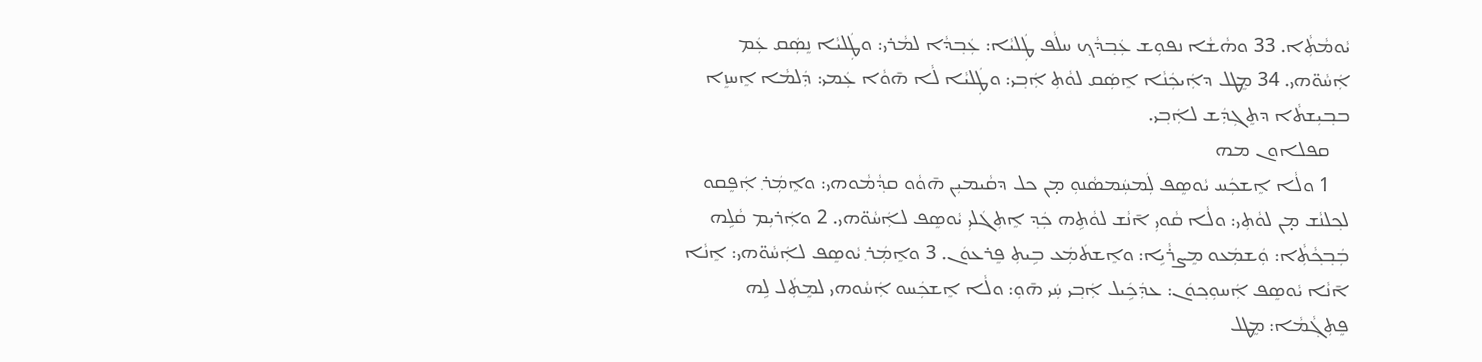ܝܵܘܡܵܬܼܵܐ. 33 ܘܗܵܫܵܐ ܢܦܘܼܫ ܥܲܒ݂ܕܵܟ݂ ܚܠܵܦ ܛܲܠܝܵܐ: ܥܲܒ݂ܕܵܐ ܠܡܵܪܝ: ܘܛܲܠܝܵܐ ܢܸܣܲܩ ܥܲܡ ܐܲܚܵܘ̈ܗܝ. 34 ܡܸܛܠ ܕܐܲܝܟܲܢܵܐ ܐܸܣܲܩ ܠܘܵܬܼ ܐܲܒ݂ܝ: ܘܛܲܠܝܵܐ ܠܵܐ ܗ̄ܘܵܐ ܥܲܡܝ: ܕܲܠܡܵܐ ܐܸܚܙܸܐ ܒܒ݂ܝܼܫܬܵܐ ܕܬܸܓܼܕܲܫ ܠܐܲܒ݂ܝ.
    ܩܦܠܐܘܢ ܡܗ
    1 ܘܠܵܐ ܐܸܫܟܲܚ ܝܵܘܣܸܦ ܠܲܡܚܲܡܣܵܢܘܼ ܡ̣ܢ ܟܠ ܕܩܵܝܡܝܼܢ ܗ̄ܘܵܘ ܩܕ݂ܵܡܵܘܗܝ: ܘܐܸܡܲܪ݂ ܐܲܦܸܩܘ ܠܟ݂ܠܢܵܫ ܡ̣ܢ ܠܘܵܬܼܝ: ܘܠܵܐ ܩܵܘܝܼ ܐ̄ܢܵܫ ܠܘܵܬܹܗ ܟܲܕ݂ ܐܸܬܼܓܿܠܝܼ ܝܵܘܣܸܦ ܠܐܲܚܵܘ̈ܗܝ. 2 ܘܐܲܪܝܼܡ ܩܵܠܹܗ ܒܲܒ݂ܟ݂ܵܬܼܵܐ: ܘܲܫܡܲܥܘ ܡܸܨܪܵܝܹܐ: ܘܐܸܫܬܿܡܲܥ ܒܹܝܬܼ ܦܸܪܥܘܿܢ. 3 ܘܐܸܡܲܪ݂ ܝܵܘܣܸܦ ܠܐܲܚܵܘ̈ܗܝ: ܐܸܢܵܐ ܐ̄ܢܵܐ ܝܵܘܣܸܦ ܐܲܚܘܼܟ݂ܘܿܢ: ܥܕܲܟܹܿܝܠ ܐܲܒ݂ܝ ܚܲܝ ܗ̄ܘܼ: ܘܠܵܐ ܐܸܫܟܲܚܘ ܐܲܚܵܘܗܝ ܠܡܸܬܲܠ ܠܹܗ ܦܸܬܼܓ݂ܵܡܵܐ: ܡܸܛܠ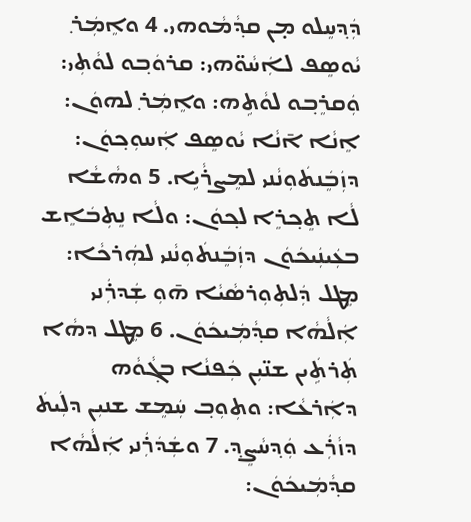ܕܲܕ݂ܚܸܠܘ ܡ̣ܢ ܩܕ݂ܵܡܵܘܗܝ. 4 ܘܐܸܡܲܪ݂ ܝܵܘܣܸܦ ܠܐܲܚܵܘ̈ܗܝ: ܩܪܘܿܒ݂ܘ ܠܘܵܬܼܝ: ܘܲܩܪܸܒ݂ܘ ܠܘܵܬܹܗ: ܘܐܸܡܲܪ݂ ܠܗܘܿܢ: ܐܸܢܵܐ ܐ̄ܢܵܐ ܝܵܘܣܸܦ ܐܲܚܘܼܟ݂ܘܿܢ: ܕܙܲܒܸܿܢܬܿܘܼܢܵܢܝ ܠܡܸܨܪܵܝܹܐ. 5 ܘܗܵܫܵܐ ܠܵܐ ܬܸܟ݂ܪܸܐ ܠܟ݂ܘܿܢ: ܘܠܵܐ ܢܸܬܼܒܿܐܸܫ ܒܥܲܝܢܲܝܟܿܘܿܢ ܕܙܲܒܸܿܢܬܿܘܼܢܵܢܝ ܠܗܲܪܟܵܐ: ܡܸܛܠ ܕܲܠܬܼܘܼܪܣܵܝܵܐ ܗ̄ܘܼ ܫܲܕܪܲܢܝ ܐܲܠܵܗܵܐ ܩܕ݂ܵܡܲܝܟܿܘܿܢ. 6 ܡܸܛܠ ܕܗܵܐ ܬܲܪܬܹܿܝܢ ܫܢ̈ܝܼܢ ܟܲܦܢܵܐ ܒܓ݂ܵܘܵܗ ܕܐܲܪܥܵܐ: ܘܬܼܘܼܒ݂ ܚܲܡܸܫ ܫܢܝܼܢ ܕܠܲܝܬܿ ܕܙܵܪܲܥ ܘܲܕ݂ܚܵܨܸܕ݂. 7 ܘܫܲܕܿܪܲܢܝ ܐܲܠܵܗܵܐ ܩܕ݂ܵܡܲܝܟܿܘܿܢ: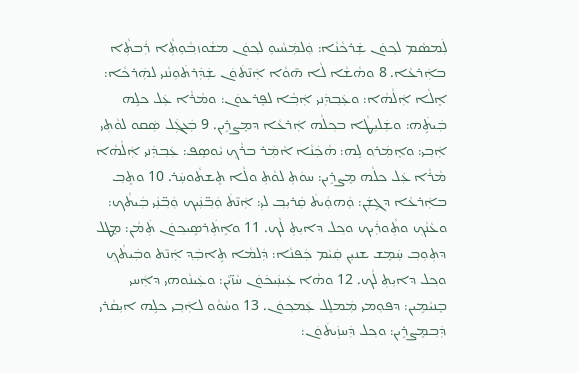ܠܲܡܣܵܡ ܠܟ݂ܘܿܢ ܫܲܪܟܵܢܵܐ: ܘܲܠܡܲܚܵܝܘܼ ܠܟ݂ܘܿܢ ܡܫܵܘܙܒ݂ܵܘܼܬܼܵܐ ܪܲܒܬܼܵܐ ܒܐܲܪܥܵܐ. 8 ܘܗܵܫܵܐ ܠܵܐ ܗ̄ܘܵܐ ܐܲܢ̄ܬܿܘܿܢ ܫܲܕܲܪܬܿܘܼܢܵܢܝ ܠܗܲܪܟܵܐ: ܐܸܠܵܐ ܐܲܠܵܗܵܐ: ܘܥܲܒ݂ܕܲܢܝ ܐܲܒ݂ܵܐ ܠܦܸܪܥܘܿܢ: ܘܡܵܪܵܐ ܥܲܠ ܟܠܹܗ ܒܲܝܬܹܿܗ: ܘܫܲܠܝܼܛܵܐ ܒܟ݂ܠܵܗ ܐܲܪܥܵܐ ܕܡܸܨܪܹܝܢ. 9 ܒܲܥܓܲܠ ܣܲܩܘ ܠܘܵܬܼܝ ܐܲܒ݂ܝ: ܘܐܸܡܲܪ݂ܘ ܠܹܗ: ܗܵܟܲܢܵܐ ܐܵܡܲܪ ܒܪܵܟ݂ ܝܵܘܣܸܦ: ܥܲܒ݂ܕܲܢܝ ܐܲܠܵܗܵܐ ܡܵܪܵܐ ܥܲܠ ܟܠܵܗ ܡܸܨܪܹܝܢ: ܚܘܿܬܼ ܠܘܵܬܼ ܘܠܵܐ ܬܸܫܬܵܘܚܲܪ. 10 ܘܬܸܒ݂ ܒܐܲܪܥܵܐ ܕܓܹܫܲܢ: ܘܲܗܘܲܝܬܿ ܩܲܪܝܼܒ݂ ܠܝܼ: ܐܲܢ̄ܬܿ ܘܲܒ݂̈ܢܲܝܟ ܘܲܒ݂̈ܢܲܝ ܒܲܝܬܵܟ: ܘܥܵܢܵܟ݂ ܘܬܼܵܘܪܲܝܟ ܘܟ݂ܠ ܕܐܝܼܬܼ ܠܵܟ. 11 ܘܐܹܬܲܪܣܹܝܟ݂ܘܿܢ ܬܲܡܵܢ: ܡܸܛܠ ܕܬܼܘܼܒ݂ ܚܲܡܸܫ ܫܢܝܼܢ ܩܲܝܵܡ ܟܲܦܢܵܐ: ܕܲܠܡܵܐ ܬܹܐܒܲܕ݂ ܐܲܢ̄ܬ ܘܒܲܝܬܵܟ݂ ܘܟ݂ܠ ܕܐܝܼܬܼ ܠܵܟ. 12 ܘܗܵܐ ܥܲܝܢܲܝܟܿܘܿܢ ܚܵܙ̈ܝܵܢ: ܘܥܲܝܢܵܘܗܝ ܕܐܲܚܝ ܒܸܢܝܵܡܹܝܢ: ܕܦܘܼܡܝ ܡܲܡܠܸܠ ܥܲܡܟ݂ܘܿܢ. 13 ܘܚܵܘܵܘ ܠܐܲܒ݂ܝ ܟܠܹܗ ܐܝܼܩܵܪܝ ܕܲܒ݂ܡܸܨܪܹܝܢ: ܘܟ݂ܠ ܕܲܚܙܲܝܬܿܘܿܢ: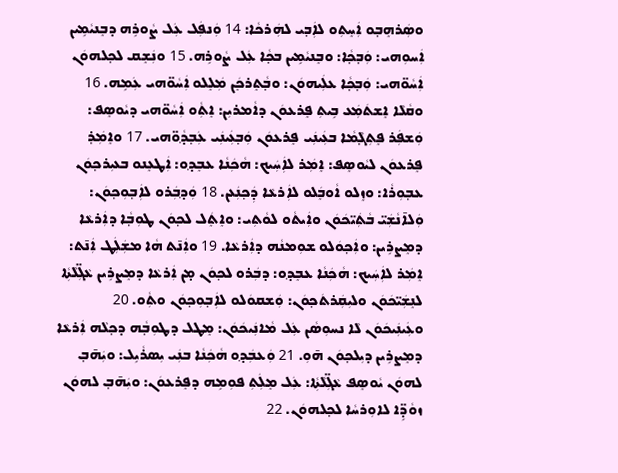ܘܣܲܪܗܸܒ݂ܘ ܐܲܚܸܬܼܘ ܠܐܲܒ݂ܝ ܠܗܲܪܟܵܐ: 14 ܘܲܢܦܲܠ ܥܲܠ ܨܵܘܪܹܗ ܕܒܸܢܝܵܡܹܝܢ ܐܲܚܘܼܗܝ: ܘܲܒ݂ܟ݂ܵܐ: ܘܒܸܢܝܵܡܹܝܢ ܒܟ݂ܵܐ ܥܲܠ ܨܵܘܪܹܗ. 15 ܘܢܲܫܸܩ ܠܟ݂ܠܗܘܿܢ ܐܲܚܵܘ̈ܗܝ: ܘܲܒ݂ܟ݂ܵܐ ܥܠܲܝܗܘܿܢ: ܘܒ݂ܵܬܸܪܟܸܿܢ ܡܲܠܸܠܘ ܐܲܚܵܘ̈ܗܝ ܥܲܡܹܗ. 16 ܘܩܵܠܵܐ ܐܸܫܬܿܡܲܥ ܒܹܝܬܼ ܦܸܪܥܘܿܢ ܕܐܵܡܪܝܼܢ: ܐܸܬܼܵܘ ܐܲܚܵܘ̈ܗܝ ܕܝܵܘܣܸܦ: ܘܲܫܦܲܪ ܦܸܬܼܓ݂ܵܡܵܐ ܒܥܲܝܢܲܝ ܦܸܪܥܘܿܢ ܘܲܒ݂ܥܲܝܢܲܝ ܥܲܒ݂ܕ݂ܵܘ̈ܗܝ. 17 ܘܐܸܡܲܪ݂ ܦܸܪܥܘܿܢ ܠܝܵܘܣܸܦ: ܐܸܡܲܪ ܠܐܲܚܲܝܟ: ܗܵܟܲܢܵܐ ܥܒܸܕ݂ܘ: ܐܲܛܥܸܢܘ ܒܥܝܼܪܟ݂ܘܿܢ ܥܒ݂ܘܼܪܵܐ: ܘܙܸܠܘ ܐܵܘܒܸܿܠܘ ܠܐܲܪܥܵܐ ܕܲܟ݂ܢܲܥܢ. 18 ܘܲܕ݂ܒܲܪܘ ܠܐܲܒ݂ܘܼܟ݂ܘܿܢ: ܘܲܠܐ̄ܢܵܫܲܝ̈ ܒܵܬܲܝ̈ܟܿܘܿܢ ܘܐܲܝܬܵܘ ܠܘܵܬܼܝ: ܘܐܸܬܸܿܠ ܠܟ݂ܘܿܢ ܛܘܼܒ݂ܵܐ ܕܐܲܪܥܵܐ ܕܡܸܨܪܹܝܢ: ܘܐܲܟ݂ܘܿܠܘ ܫܘܼܡܢܵܗ ܕܐܲܪܥܵܐ. 19 ܘܐܲܢ̄ܬ ܗܵܐ ܡܫܲܠܲܛ ܐܲܢ̄ܬ: ܐܸܡܲܪ ܠܐܲܚܲܝܟ: ܗܵܟܲܢܵܐ ܥܒܸܕ݂ܘ: ܕܒܲܪܘ ܠܟ݂ܘܿܢ ܡ̣ܢ ܐܲܪܥܵܐ ܕܡܸܨܪܹܝܢ ܥܵܓܼ̈ܠܵܬܼܵܐ ܠܢܸܫܲܝ̈ܟܿܘܿܢ ܘܠܝܼܩܲܪܬܿܟ݂ܘܿܢ: ܘܲܫܩܘܿܠܘ ܠܐܲܒ݂ܘܼܟ݂ܘܿܢ ܘܬܼܵܘ. 20 ܘܥܲܝܢܲܝܟܿܘܿܢ ܠܵܐ ܢܚܘܼܣܵܢ ܥܲܠ ܡܵܐܢܲܝܟܿܘܿܢ: ܡܸܛܠ ܕܛܘܼܒ݂ܵܗ ܕܟ݂ܠܵܗ ܐܲܪܥܵܐ ܕܡܸܨܪܹܝܢ ܕܝܼܠܟ݂ܘܿܢ ܗ̄ܘܼ. 21 ܘܲܥܒܲܕ݂ܘ ܗܵܟܲܢܵܐ ܒܢܲܝ ܝܼܣܪܵܝܹܠ: ܘܝܲܗ̄ܒ݂ ܠܗܘܿܢ ܝܵܘܣܸܦ ܥܵܓܼ̈ܠܵܬܼܵܐ: ܥܲܠ ܡܸܠܲܬܼ ܦܘܼܡܹܗ ܕܦܸܪܥܘܿܢ: ܘܝܲܗ̄ܒ݂ ܠܗܘܿܢ ܙܘܵܕܹ̈ܐ ܠܐܘܼܪܚܵܐ ܠܟ݂ܠܗܘܿܢ. 22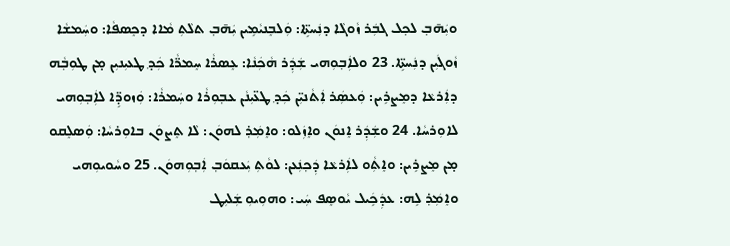ܘܝܲܗ̄ܒ݂ ܠܟ݂ܠ ܓܒܲܪ ܙܵܘܓܵܐ ܕܢܲܚܬܹ̈ܐ: ܘܲܠܒܸܢܝܵܡܹܝܢ ܝܲܗ̄ܒ݂ ܬܠܵܬܼ ܡܵܐܐ ܕܟܸܣܦܵܐ: ܘܚܲܡܫܵܐ ܙܵܘܓܿܝܼܢ ܕܢܲܚܬܹ̈ܐ. 23 ܘܠܐܲܒ݂ܘܼܗܝ ܫܲܕܲܪ ܗܵܟܲܢܵܐ: ܥܸܣܪܵܐ ܚܸܡܪ̈ܵܐ ܟܲܕ݂ ܛܥܝܼܢܝܼܢ ܡ̣ܢ ܛܘܼܒ݂ܵܗ ܕܐܲܪܥܵܐ ܕܡܸܨܪܹܝܢ: ܘܲܥܣܲܪ ܐܲܬܵܢܝܼ̈ܢ ܟܲܕ݂ ܛܥ̈ܝܼܢܵܢ ܥܒ݂ܘܼܪܵܐ ܘܚܲܡܪܵܐ: ܘܲܙܘܕܹ̈ܐ ܠܐܲܒ݂ܘܼܗܝ ܠܐܘܼܪܚܵܐ. 24 ܘܫܲܕܲܪ ܐܸܢܘܿܢ ܘܐܸܙܲܠܘ: ܘܐܸܡܲܪ݂ ܠܗܘܿܢ: ܠܵܐ ܬܸܨܘܿܢ ܒܐܘܼܪܚܵܐ: ܘܲܣܠܸܩܘ ܡ̣ܢ ܡܸܨܪܹܝܢ: ܘܐܸܬܼܵܘ ܠܐܲܪܥܵܐ ܕܲܟ݂ܢܲܥܢ: ܠܘܵܬܼ ܝܲܥܩܘܿܒ݂ ܐܲܒ݂ܘܼܗܘܿܢ. 25 ܘܚܵܘܝܘܼܗܝ ܘܐܸܡܲܪ݂ ܠܹܗ: ܥܕܲܟܹܿܝܠ ܝܵܘܣܸܦ ܚܲܝ: ܘܗܘܼܝܘܼ ܫܲܠܝܼܛ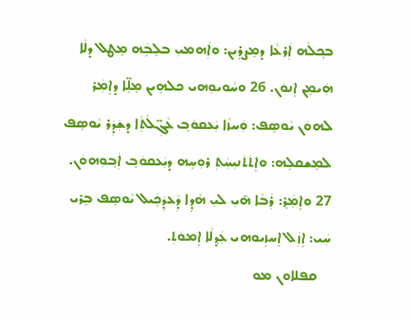ܒܟ݂ܠܵܗ ܐܲܪܥܵܐ ܕܡܸܨܪܹܝܢ: ܘܐܲܗܡܝܼ ܒܠܸܒܹܿܗ ܡܸܛܠ ܕܠܵܐ ܗܲܝܡܸܢ ܐܸܢܘܿܢ. 26 ܘܚܵܘܝܘܼܗܝ ܟܠܗܹܝܢ ܡܸܠܹ̈ܐ ܕܐܸܡܲܪ ܠܗܘܿܢ ܝܵܘܣܸܦ: ܘܲܚܙܵܐ ܝܲܥܩܘܿܒ݂ ܥܵܓܼ̈ܠܵܬܼܵܐ ܕܫܲܕܲܪ ܝܵܘܣܸܦ ܠܡܸܫܩܠܹܗ: ܘܐܸܬܿܬܿܢܝܼܚܲܬܼ ܪܘܼܚܹܗ ܕܝܲܥܩܘܿܒ݂ ܐܲܒ݂ܘܼܗܘܿܢ. 27 ܘܐܸܡܲܪ݂: ܪܲܒܵܐ ܗ̄ܝܼ ܠܝܼ ܗܵܕܹܐ ܕܲܥܕܲܟܹܿܝܠ ܝܵܘܣܸܦ ܒܹܪܝ ܚܲܝ: ܐܹܙܲܠ ܐܸܚܙܹܝܘܗܝ ܥܲܕ݂ܠܵܐ ܐܹܡܘܿܬܼ.
    ܩܦܠܐܘܢ ܡܘ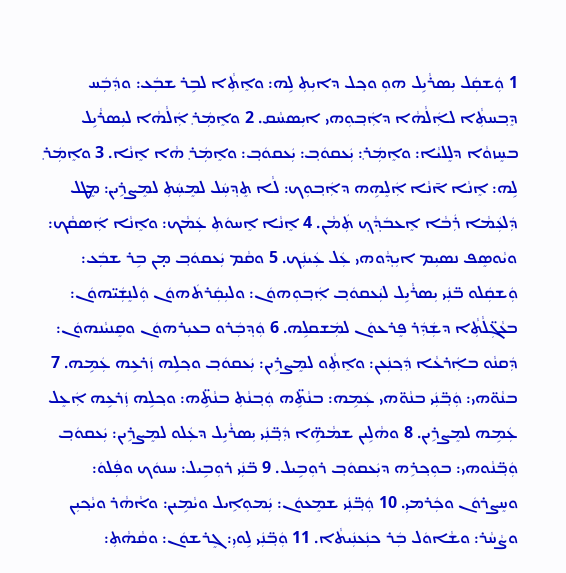1 ܘܲܫܩܲܠ ܝܼܣܪܵܝܹܠ ܗܘܼ ܘܟ݂ܠ ܕܐܝܼܬܼ ܠܹܗ: ܘܐܸܬܼܵܐ ܠܒܹܪ ܫܒܲܥ: ܘܕܲܒܲܚ ܕܸܒ݂ܚܬܼܵܐ ܠܐܲܠܵܗܵܐ ܕܐܲܒ݂ܘܼܗܝ ܐܝܼܣܚܵܩ. 2 ܘܐܸܡܲܪ݂ ܐܲܠܵܗܵܐ ܠܝܼܣܪܵܝܹܠ ܒܚܸܙܘܵܐ ܕܠܸܠܝܵܐ: ܘܐܸܡܲܪ݂: ܝܲܥܩܘܿܒ݂: ܝܲܥܩܘܿܒ݂: ܘܐܸܡܲܪ݂ ܗܵܐ ܐܸܢܵܐ. 3 ܘܐܸܡܲܪ݂ ܠܹܗ: ܐܸܢܵܐ ܐ̄ܢܵܐ ܐܲܠܸܗܹܗ ܕܐܲܒ݂ܘܼܟ: ܠܵܐ ܬܸܕ݂ܚܲܠ ܠܡܸܚܲܬܼ ܠܡܸܨܪܹܝܢ: ܡܸܛܠ ܕܲܠܥܲܡܵܐ ܪܲܒܵܐ ܐܸܥܒܿܕ݂ܵܟ݂ ܬܲܡܵܢ. 4 ܐܸܢܵܐ ܐܸܚܘܿܬܼ ܥܲܡܵܟ: ܘܐܸܢܵܐ ܐܲܣܩܵܟ: ܘܝܵܘܣܸܦ ܢܣܝܼܡ ܐܝܼܕ݂ܵܘܗܝ ܥܲܠ ܥܲܝܢܲܟ. 5 ܘܩܵܡ ܝܲܥܩܘܿܒ݂ ܡ̣ܢ ܒܹܪ ܫܒܲܥ: ܘܲܫܩܲܠܘ ܒ̈ܢܲܝ ܝܼܣܪܵܝܹܠ ܠܝܲܥܩܘܿܒ݂ ܐܲܒ݂ܘܼܗܘܿܢ: ܘܠܝܼܩܲܪܬܿܗܘܿܢ ܘܲܠܢܸܫܲܝ̈ܗܘܿܢ: ܒܥܵܓܼ̈ܠܵܬܼܵܐ ܕܫܲܕܲܪ ܦܸܪܥܘܿܢ ܠܡܲܫܩܠܹܗ. 6 ܘܲܕ݂ܒܲܪܘ ܒܥܝܼܪܗܘܿܢ ܘܩܸܢܝܵܢܗܘܿܢ: ܕܲܩܢܵܘ ܒܐܲܪܥܵܐ ܕܲܟ݂ܢܲܥܢ: ܘܐܸܬܼܵܘ ܠܡܸܨܪܹܝܢ: ܝܲܥܩܘܿܒ݂ ܘܟ݂ܠܹܗ ܙܲܪܥܹܗ ܥܲܡܹܗ. 7 ܒܢܵܘ̈ܗܝ: ܘܲܒ݂̈ܢܲܝ ܒܢܵܘ̈ܗܝ ܥܲܡܹܗ: ܒܢܵܬܹ̈ܗ ܘܲܒ݂ܢܵܬܼ ܒܢܵܬܹ̈ܗ: ܘܟ݂ܠܹܗ ܙܲܪܥܹܗ ܐܲܥܸܠ ܥܲܡܹܗ ܠܡܸܨܪܹܝܢ. 8 ܘܗܵܠܹܝܢ ܫܡܵܗܹ̈ܐ ܕܲܒ݂̈ܢܲܝ ܝܼܣܪܵܝܹܠ ܕܥܲܠܘ ܠܡܸܨܪܹܝܢ: ܝܲܥܩܘܿܒ݂ ܘܲܒ݂̈ܢܵܘܗܝ: ܒܘܼܟ݂ܪܹܗ ܕܝܲܥܩܘܿܒ݂ ܪܘܼܒܹܝܠ. 9 ܒ̈ܢܲܝ ܪܘܼܒܹܝܠ: ܚܢܘܿܟ ܘܦܲܠܘܿ: ܘܚܸܨܪܘܿܢ ܘܟܲܪܡܝܼ. 10 ܘܲܒ݂̈ܢܲܝ ܫܡܸܥܘܿܢ: ܝܲܡܘܼܐܹܝܠ ܘܝܵܡܹܝܢ: ܘܐܵܗܵܪ ܘܝܵܟ݂ܝܼܢ ܘܨܵܚܵܪ: ܘܫܵܐܘܿܠ ܒܲܪ ܟܢܲܥܢܲܝܬܵܐ. 11 ܘܲܒ݂̈ܢܲܝ ܠܹܘܝܼ: ܓܸܪܫܘܿܢ: ܘܩܵܗܵܬܼ: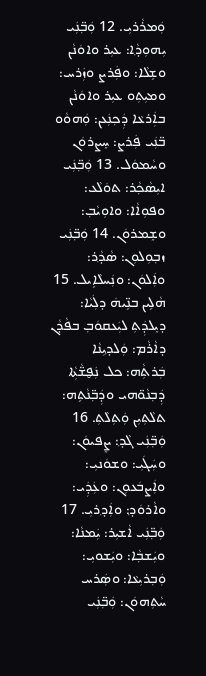ܘܲܡܪܵܪܝܼ. 12 ܘܲܒ݂̈ܢܲܝ ܝܼܗܘܼܕ݂ܵܐ: ܥܝܼܪ ܘܐܘܿܢܵܢ ܘܫܹܠܵܐ: ܘܦܲܪܨ ܘܙܲܪܚ: ܘܡܝܼܬܼܘ ܥܝܼܪ ܘܐܘܿܢܵܢ ܒܐܲܪܥܵܐ ܕܲܟ݂ܢܲܥܢ: ܘܲܗܘܵܘ ܒ̈ܢܲܝ ܦܲܪܨ: ܚܸܨܪܘܿܢ ܘܚܵܡܘܿܠ. 13 ܘܲܒ݂̈ܢܲܝ ܐܝܼܣܵܟ݂ܵܪ: ܬܘܿܠܵܥ: ܘܦܘܼܐܵܐ: ܘܐܘܼܝܵܒ݂: ܘܫܸܡܪܘܿܢ. 14 ܘܲܒ݂̈ܢܲܝ ܙܒ݂ܘܼܠܘܼܢ: ܣܵܕ݂ܵܪ: ܘܐܲܠܘܿܢ: ܘܢܲܚܠܵܐܹܝܠ. 15 ܗܵܠܹܝܢ ܒܢܹ̈ܝܗܿ ܕܠܲܝܵܐ: ܕܝܸܠܕܲܬܼ ܠܝܲܥܩܘܿܒ݂ ܒܦܵܕܵܢ ܕܐܵܪܵܡ: ܘܲܠܕ݂ܝܼܢܵܐ ܒܲܪܬܼܵܗ: ܟܠ ܢܲܦ̮ܫ̈ܵܬܼܵܐ ܕܲܒ݂ܢܵܘ̈ܗܝ ܘܕܲܒ݂̈ܢܵܬܹܗ: ܬܠܵܬܼܝܼܢ ܘܲܬܼܠܵܬܼ. 16 ܘܲܒ݂̈ܢܲܝ ܓܵܕ݂: ܨܸܦܝܘܿܢ: ܘܚܲܓܿܝܼ: ܘܫܘܿܢܝܼ: ܘܐܲܨܒܿܥܘܼܢ: ܘܥܲܕܲܝ: ܘܐܵܪܘܿܕ݂: ܘܐܲܕ݂ܪܝܼ. 17 ܘܲܒ݂̈ܢܲܝ ܐܵܫܝܼܪ: ܝܲܡܢܵܐ: ܘܝܲܫܒ݂ܵܐ: ܘܝܲܫܘܝܼ: ܘܲܒ݂ܪܝܼܥܵܐ: ܘܣܲܪܚ ܚܵܬܼܗܘܿܢ: ܘܲܒ݂̈ܢܲܝ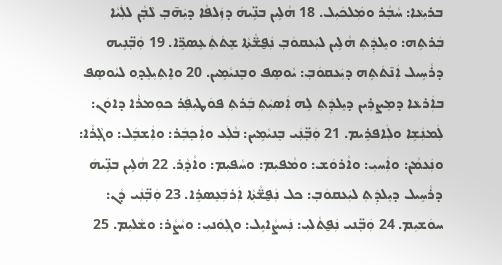ܒܪܝܼܥܵܐ: ܚܵܒ݂ܵܪ ܘܡܲܠܟܿܝܼܠ. 18 ܗܵܠܹܝܢ ܒܢܹ̈ܝܗܿ ܕܙܲܠܦܵܐ ܕܝܲܗ̄ܒ݂ ܠܵܒ݂ܵܢ ܠܠܲܝܵܐ ܒܲܪܬܹܗ: ܘܝܸܠܕܲܬܼ ܗܵܠܹܝܢ ܠܝܲܥܩܘܿܒ݂ ܢܲܦ̮ܫ̈ܵܬܼܵܐ ܫܸܬܿܬܲܥܸܣܪܹ̈ܐ. 19 ܘܲܒ݂̈ܢܹܝܗ ܕܪܵܚܹܝܠ ܐܲܢ̄ܬܿܬܹܗ ܕܝܲܥܩܘܿܒ݂: ܝܵܘܣܸܦ ܘܒܸܢܝܵܡܹܝܢ. 20 ܘܐܸܬܼܝܼܠܸܕ݂ܘ ܠܝܵܘܣܸܦ ܒܐܲܪܥܵܐ ܕܡܸܨܪܹܝܢ ܕܝܸܠܕܲܬܼ ܠܹܗ ܐܲܣܝܲܬܼ ܒܲܪܬܼ ܦܘܿܛܝܼܦܲܪ ܟܘܼܡܪܵܐ ܕܐܘܿܢ: ܠܲܡܢܲܫܹܐ ܘܠܲܐܦܪܹܝܡ. 21 ܘܲܒ݂̈ܢܲܝ ܒܸܢܝܵܡܹܝܢ: ܒܵܠܲܥ ܘܐܲܟ݂ܒܲܪ: ܘܐܲܫܒܸܿܠ: ܘܓ݂ܵܪܵܐ: ܘܢܲܥܡܵܢ: ܘܐܲܚܝܼ: ܘܐܵܪܘܿܫ: ܘܡܵܦܝܼܡ: ܘܚܵܦܝܼܡ: ܘܐܵܕ݂ܵܪ. 22 ܗܵܠܹܝܢ ܒܢܹ̈ܝܗܿ ܕܪܵܚܹܝܠ ܕܝܸܠܕܲܬܼ ܠܝܲܥܩܘܿܒ݂: ܟܠ ܢܲܦ̮ܫ̈ܵܬܼܵܐ ܐܲܪܒܲܥܸܣܪܹܐ. 23 ܘܲܒ݂̈ܢܲܝ ܕܵܢ: ܚܘܿܫܝܼܡ. 24 ܘܲܒ݂̈ܢܝ ܢܲܦ̮ܬܵܠܝܼ: ܢܲܚܨܵܐܝܹܠ: ܘܓܼܘܿܢܝܼ: ܘܝܵܨܵܪ: ܘܫܵܠܝܼܡ. 25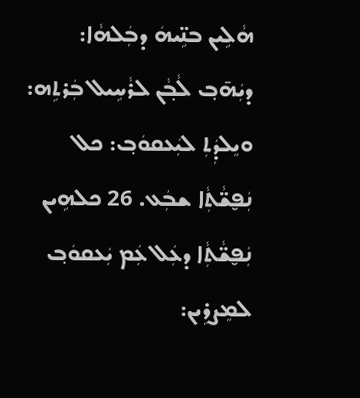ܗܵܠܹܝܢ ܒܢܹ̈ܝܗܿ ܕܒܲܠܗܵܐ: ܕܝܲܗ̄ܒ݂ ܠܵܒ݂ܵܢ ܠܪܵܚܹܝܠ ܒܲܪܬܹܗ: ܘܝܸܠܕܲܬܼ ܠܝܲܥܩܘܿܒ݂: ܟܠ ܢܲܦ̮ܫ̈ܵܬܼܵܐ ܫܒܲܥ. 26 ܟܠܗܹܝܢ ܢܲܦ̮ܫ̈ܵܬܼܵܐ ܕܥܲܠ ܥܲܡ ܝܲܥܩܘܿܒ݂ ܠܡܸܨܪܹܝܢ: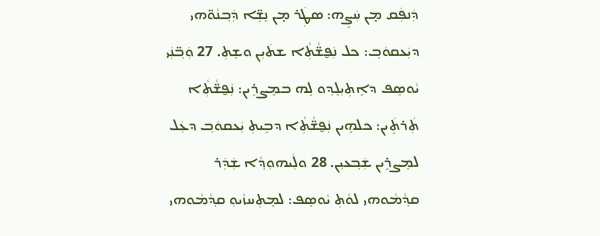ܕܲܢܦܲܩ ܡ̣ܢ ܚܲܨܹܗ: ܣܛܲܪ ܡ̣ܢ ܢܸܫܹ̈ܐ ܕܲܒ݂ܢܵܘ̈ܗܝ ܕܝܲܥܩܘܿܒ݂: ܟܠ ܢܲܦ̮ܫ̈ܵܬܼܵܐ ܫܬܿܝܼܢ ܘܫܸܬܼ. 27 ܘܲܒ݂̈ܢܲܝ ܝܵܘܣܸܦ ܕܐܸܬܼܝܼܠܸܕ݂ܘ ܠܹܗ ܒܡܸܨܪܹܝܢ: ܢܲܦ̮ܫ̈ܵܬܼܵܐ ܬܲܪܬܹܿܝܢ: ܟܠܗܹܝܢ ܢܲܦ̮ܫ̈ܵܬܼܵܐ ܕܒܹܝܬܼ ܝܲܥܩܘܿܒ݂ ܕܥܲܠ ܠܡܸܨܪܹܝܢ ܫܲܒ݂ܥܝܼܢ. 28 ܘܠܲܝܗܘܼܕ݂ܵܐ ܫܲܕܲܪ ܩܕ݂ܵܡܵܘܗܝ ܠܘܵܬܼ ܝܵܘܣܸܦ: ܠܡܸܬܼܚܙܵܝܘܼ ܩܕ݂ܵܡܵܘܗܝ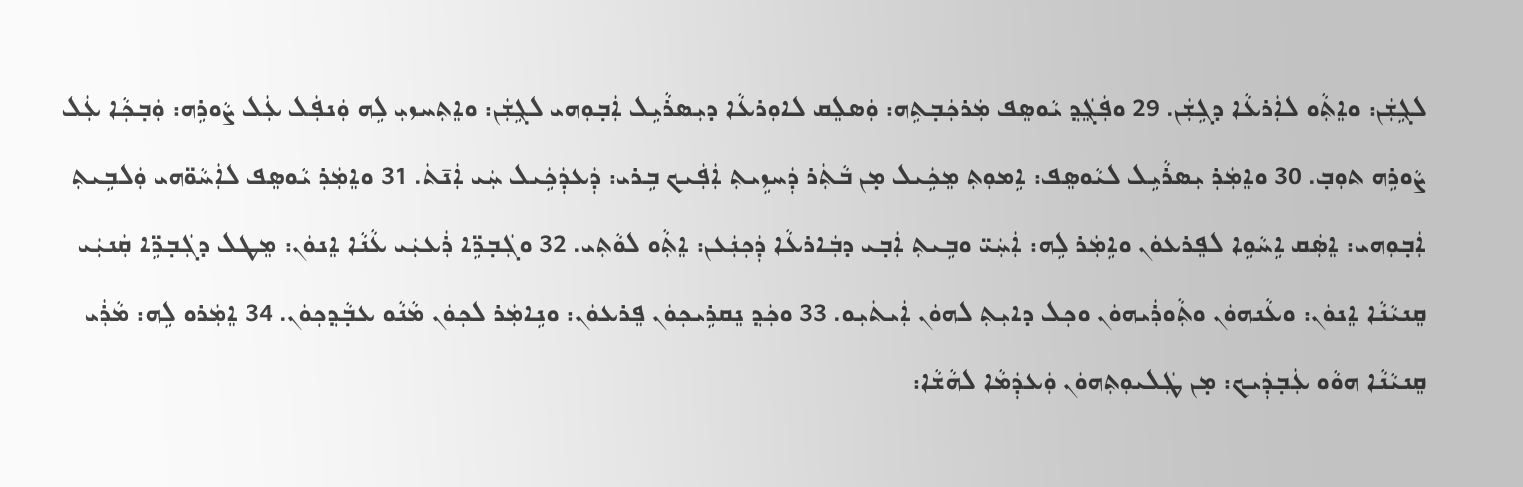ܠܓܹܫܲܢ: ܘܐܸܬܼܵܘ ܠܐܲܪܥܵܐ ܕܓܹܫܲܢ. 29 ܘܦܲܓܸܿܕ݂ ܝܵܘܣܸܦ ܡܲܪܟܲܒ݂ܬܹܗ: ܘܲܣܠܸܩ ܠܐܘܼܪܥܵܐ ܕܝܼܣܪܵܝܹܠ ܐܲܒ݂ܘܼܗܝ ܠܓܹܫܲܢ: ܘܐܸܬܼܚܙܝܼ ܠܹܗ ܘܲܢܦܲܠ ܥܲܠ ܨܵܘܪܹܗ: ܘܲܒ݂ܟ݂ܵܐ ܥܲܠ ܨܵܘܪܹܗ ܬܘܼܒ݂. 30 ܘܐܸܡܲܪ݂ ܝܼܣܪܵܝܹܠ ܠܝܵܘܣܸܦ: ܐܹܡܘܼܬܼ ܡܸܟܹܿܝܠ ܡ̣ܢ ܒܵܬܲܪ ܕܲܚܙܹܝܬܼ ܐܲܦܲܝܟ ܒܹܪܝ: ܕܲܥܕܲܟܹܿܝܠ ܚܲܝ ܐܲܢ̄ܬܿ. 31 ܘܐܸܡܲܪ݂ ܝܵܘܣܸܦ ܠܐܲܚܵܘ̈ܗܝ ܘܲܠܒܹܝܬܼ ܐܲܒ݂ܘܼܗܝ: ܐܸܣܲܩ ܐܹܚܵܘܹܐ ܠܦܸܪܥܘܿܢ ܘܐܹܡܲܪ ܠܹܗ: ܐܲܚܲܝ̈ ܘܒܹܝܬܼ ܐܲܒ݂ܝ ܕܒܲܐܪܥܵܐ ܕܲܟ݂ܢܲܥܢ: ܐܸܬܼܵܘ ܠܘܵܬܼܝ. 32 ܘܓܲܒ݂ܪܹ̈ܐ ܪܲܥܝܲܝ ܥܵܢܵܐ ܐܸܢܘܿܢ: ܡܸܛܠ ܕܓܲܒ݂ܪܹ̈ܐ ܩܲܢܝܲܝ ܩܸܢܝܵܢܵܐ ܐܸܢܘܿܢ: ܘܥܵܢܗܘܿܢ ܘܬܼܵܘܪܲܝܗܘܿܢ ܘܟ݂ܠ ܕܐܝܼܬܼ ܠܗܘܿܢ ܐܲܝܬܿܝܼܘ. 33 ܘܟܲܕ݂ ܢܸܩܪܹܝܟ݂ܘܿܢ ܦܸܪܥܘܿܢ: ܘܢܹܐܡܲܪ ܠܟ݂ܘܿܢ ܡܵܢܵܘ ܥܒ݂ܵܕ݂ܟ݂ܘܿܢ. 34 ܐܸܡܲܪܘ ܠܹܗ: ܡܵܪܲܝ ܩܸܢܝܵܢܵܐ ܗܘܵܘ ܥܲܒ݂ܕܲܝܟ: ܡ̣ܢ ܛܲܠܝܘܼܬܼܗܘܿܢ ܘܲܥܕܲܡܵܐ ܠܗܵܫܵܐ: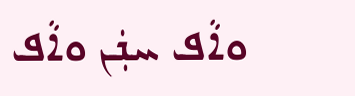ܘܐܵܦ ܚܢܲܢ ܘܐܵܦ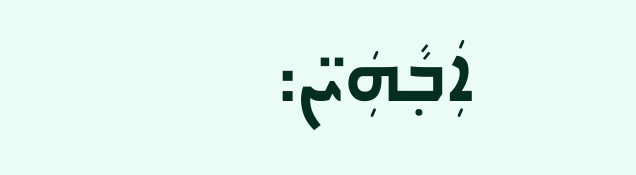ܐܲܒ݂ܵܗܲܝ̈ܢ: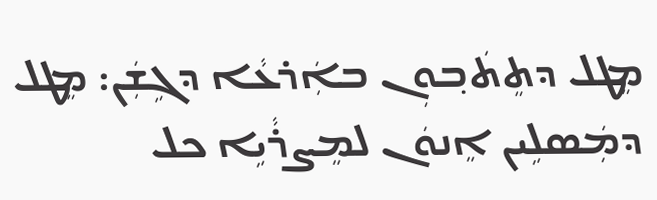ܡܸܛܠ ܕܬܸܬܿܒ݂ܘܼܢ ܒܐܲܪܥܵܐ ܕܓܹܫܲܢ: ܡܸܛܠ ܕܡܲܣܠܹܝܢ ܐܸܢܘܿܢ ܠܡܸܨܪܵܝܹܐ ܟܠ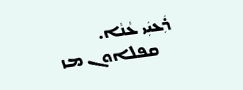ܪܲܥܝܲܝ ܥܵܢܵܐ.
    ܩܦܠܐܘܢ ܡܙ